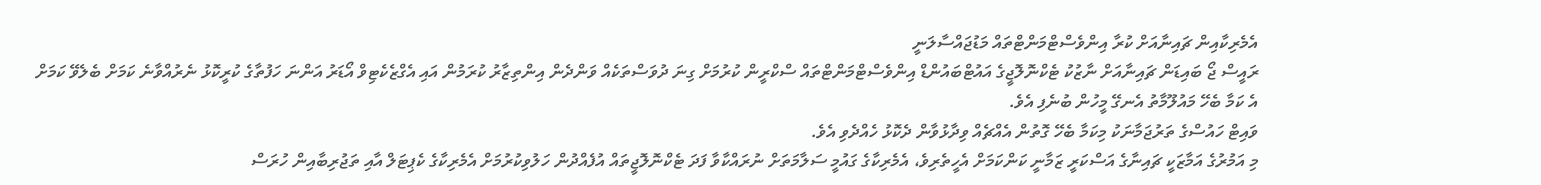އެމެރިކާއިން ޗައިނާއަށް ކުރާ އިންވެސްޓްމަންޓްތައް މަޑުޖައްސާލަނީ
ރައީސް ޖޯ ބައިޑަން ޗައިނާއަށް ނާޒުކު ޓެކްނޮލޮޖީގެ އައުޓްބައުންޑް އިންވެސްޓްމަންޓްތައް ސްކްރީން ކުރުމަށް ގިނަ ދުވަސްތަކެއް ވަންދެން އިންތިޒާރު ކުރަމުން އައި އެގްޒެކެޓިވް އޯޑަރު އަންނަ ހަފުތާގެ ކުރީކޮޅު ނެރުއްވާނެ ކަމަށް ބެލެވޭ ކަމަށް އެ ކަމާ ބެހޭ މައުލޫމާތު އެނގޭ މީހުން ބުނެފި އެވެ.
ވައިޓް ހައުސްގެ ތަރުޖަމާނަކު މިކަމާ ބެހޭ ގޮތުން އެއްޗެއް ވިދާޅުވާން ދެކޮޅު ހެއްދެވި އެވެ.
މި އަމުރުގެ އަމާޒަކީ ޗައިނާގެ އަސްކަރީ ޒަމާނީ ކަންކަމަށް އެހީތެރިވެ، އެމެރިކާގެ ގައުމީ ސަލާމަތަށް ނުރައްކާވާ ފަދަ ޓެކްނޮލޮޖީތައް އުފެއްދުން ހަލުވިކުރުމަށް އެމެރިކާގެ ކެޕިޓަލް އާއި ތަޖުރިބާއިން ހުރަސް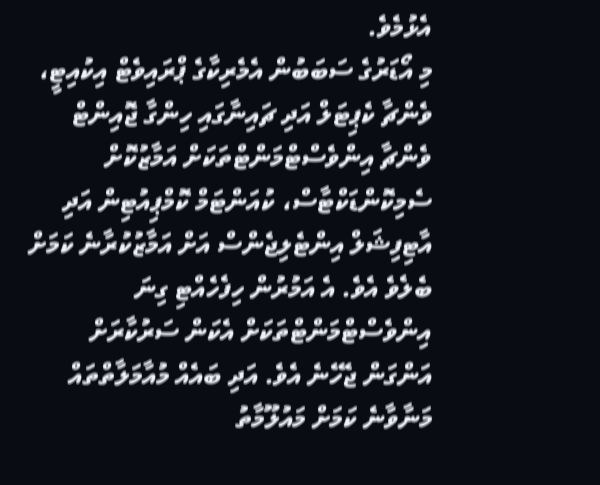އެޅުމެވެ.
މި އޯޑަރުގެ ސަބަބުން އެމެރިކާގެ ޕްރައިވެޓް އިކުއިޓީ، ވެންޗާ ކެޕިޓަލް އަދި ޗައިނާގައި ހިންގާ ޖޮއިންޓް ވެންޗާ އިންވެސްޓްމަންޓްތަކަށް އަމާޒުކޮށް ސެމިކޮންޑަކްޓާސް، ކުއަންޓަމް ކޮމްޕިއުޓިން އަދި އާޓިފިޝަލް އިންޓެލިޖެންސް އަށް އަމާޒުކުރާނެ ކަމަށް ބެލެވެ އެވެ. އެ އަމުރުން ހިފެހެއްޓި ގިނަ އިންވެސްޓްމަންޓްތަކަށް އެކަން ސަރުކާރަށް އަންގަން ޖެހޭނެ އެވެ. އަދި ބައެއް މުއާމަލާތްތައް މަނާވާނެ ކަމަށް މައުލޫމާތު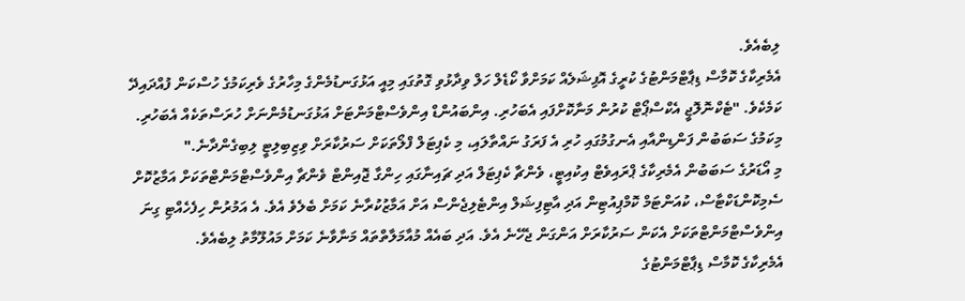ލިބެއެވެ.
އެމެރިކާގެ ކޮމާސް ޑިޕާޓްމަންޓުގެ ކުރީގެ އޮފިޝަލެއް ކަމަށްވާ ކޯޑެލް ހަލް ވިދާޅުވި ގޮތުގައި މިއީ އަޅުގަނޑުމެންގެ މިހާރުގެ ވެރިކަމުގެ ހުސްކަން ފުއްދައިދޭ ކަމެކެވެ. "ޓެކްނޮލޮޖީ އެކްސްޕޯޓް ކުރުން މަނާކޮށްފައި އެބަހުރި. އިންބައުންޑް އިންވެސްޓްމަންޓަށް އަޅުގަނޑުމެންނަށް ހުރަސްތަކެއް އެބަހުރި. މިކަމުގެ ސަބަބުން ފަންޑިންއާއި އެނގުމުގައި ހުރި އެ ފަރަގު ނައްތާލައި، މި ކެޕިޓަލް ފްލޯތަކަށް ސަރުކާރަށް ވިޒިބިލިޓީ ލިބިގެންދާނެ."
މި އޯޑަރުގެ ސަބަބުން އެމެރިކާގެ ޕްރައިވެޓް އިކުއިޓީ، ވެންޗާ ކެޕިޓަލް އަދި ޗައިނާގައި ހިންގާ ޖޮއިންޓް ވެންޗާ އިންވެސްޓްމަންޓްތަކަށް އަމާޒުކޮށް ސެމިކޮންޑަކްޓާސް، ކުއަންޓަމް ކޮމްޕިއުޓިން އަދި އާޓިފިޝަލް އިންޓެލިޖެންސް އަށް އަމާޒުކުރާނެ ކަމަށް ބެލެވެ އެވެ. އެ އަމުރުން ހިފެހެއްޓި ގިނަ އިންވެސްޓްމަންޓްތަކަށް އެކަން ސަރުކާރަށް އަންގަން ޖެހޭނެ އެވެ. އަދި ބައެއް މުއާމަލާތްތައް މަނާވާނެ ކަމަށް މައުލޫމާތު ލިބެއެވެ.
އެމެރިކާގެ ކޮމާސް ޑިޕާޓްމަންޓުގެ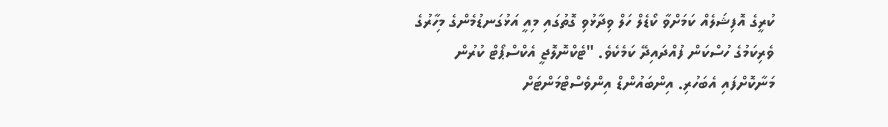ކުރީގެ އޮފިޝަލެއް ކަމަށްވާ ކޯޑެލް ހަލް ވިދާޅުވި ގޮތުގައި މިއީ އަޅުގަނޑުމެންގެ މިހާރުގެ ވެރިކަމުގެ ހުސްކަން ފުއްދައިދޭ ކަމެކެވެ. "ޓެކްނޮލޮޖީ އެކްސްޕޯޓް ކުރުން މަނާކޮށްފައި އެބަހުރި. އިންބައުންޑް އިންވެސްޓްމަންޓަށް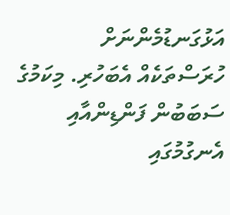އަޅުގަނޑުމެންނަށް ހުރަސްތަކެއް އެބަހުރި. މިކަމުގެ ސަބަބުން ފަންޑިންއާއި އެނގުމުގައި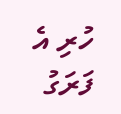ހުރި އެ ފަރަގު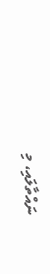ނައްތާލައި، މި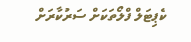ކެޕިޓަލް ފްލޯތަކަށް ސަރުކާރަށް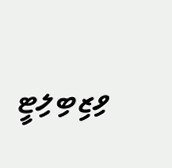ވިޒިބިލިޓީ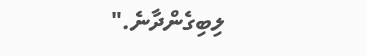ލިބިގެންދާނެ."